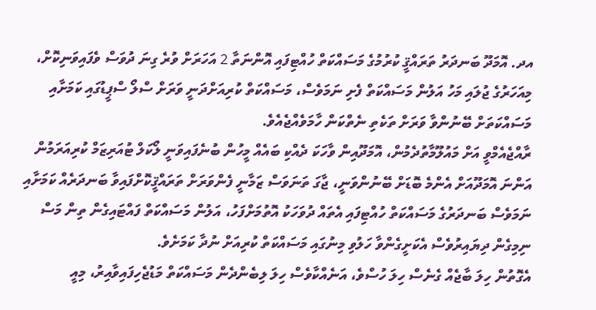އދ. އޮމަދޫ ބަނދަރު ތަރައްޤީ ކުރުމުގެ މަސައްކަތް ހުއްޓިފައި އޮންނަތާ 2 އަހަރަށް ވުރެ ގިނަ ދުވަސް ވެފައިވަނިކޮށް، މިއަހަރުގެ ޖުލައި މަހު އަލުން މަސައްކަތް ފެށި ނަމަވެސް، މަސައްކަތް ކުރިއަށްދަނީ ވަރަށް ސްލޯ ސްޕީޑުގައި ކަމަށާއި މަސައްކަތަށް ބޭނުންވާ ވަރަށް ތަކެތި ނެތްކަން ހާމަވެއްޖެއެވެ.
ރާއްޖެއެމްވީ އަށް މައުލޫމާތުދެމުން، އޮމަދޫއިން ވާހަކަ ދެއްކި ބައެއް މީހުން ބުނެފައިވަނީ ލޯކަލް ޓުއަރިޒަމް ކުރިއަރަމުން އަންނަ އޮމަދޫއަށް އެންމެ ބޮޑަށް ބޭނުންވަނީ، ޖާގަ ތަނަވަސް ޒަމާނީ ފެންވަރަށް ތަރައްޤީކޮށްފައިވާ ބަނދަރެއް ކަމަށާއި ނަމަވެސް ބަނދަރުގެ މަސައްކަތް ހުއްޓިފައި އެތައް ދުވަހަކު އޮތުމަށްފަހު، އަލުން މަސައްކަތް ފައްޓައިގެން ތިން މަސް ނިމިގެން ދިޔައިރުވެސް އެކަށީގެންވާ ހަލުވި މިނުގައި މަސައްކަތް ކުރިއަށް ނުދާ ކަމަށެވެ.
އެގޮތުން ހިލަ ބާޖެއް ގެނެސް ހިލަ ހުސްވެ، އަނެއްކާވެސް ހިލަ ލިބެންދެން މަސައްކަތް މަޑުޖެހިފައިވާއިރު، މިއީ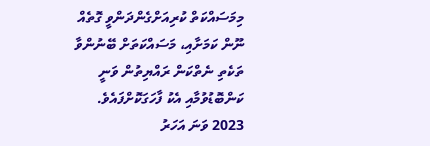މިމަސައްކަތް ކުރިއަށްގެންދަންވީ ގޮތެއް ނޫން ކަމަށާއި، މަސައްކަތަށް ބޭނުންވާ ތަކެތި ނެތްކަން ރައްޔިތުން ވަނީ ކަންބޮޑުވުމާއި އެކު ފާހަގަކޮށްފައެވެ.
2023 ވަނަ އަހަރު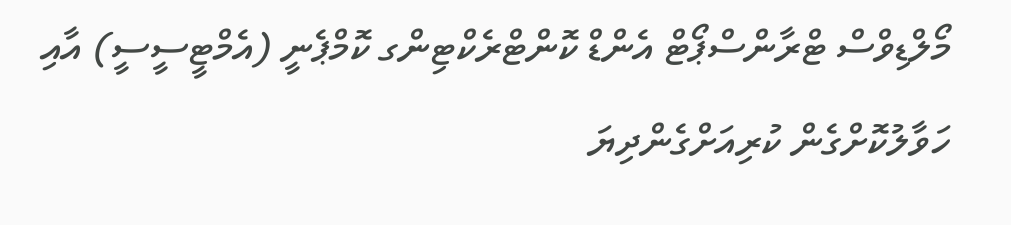މޯލްޑިވްސް ޓްރާންސްޕޯޓް އެންޑް ކޮންޓްރެކްޓިންގ ކޮމްޕެނީ (އެމްޓީސީސީ) އާއި ހަވާލުކޮށްގެން ކުރިއަށްގެންދިޔަ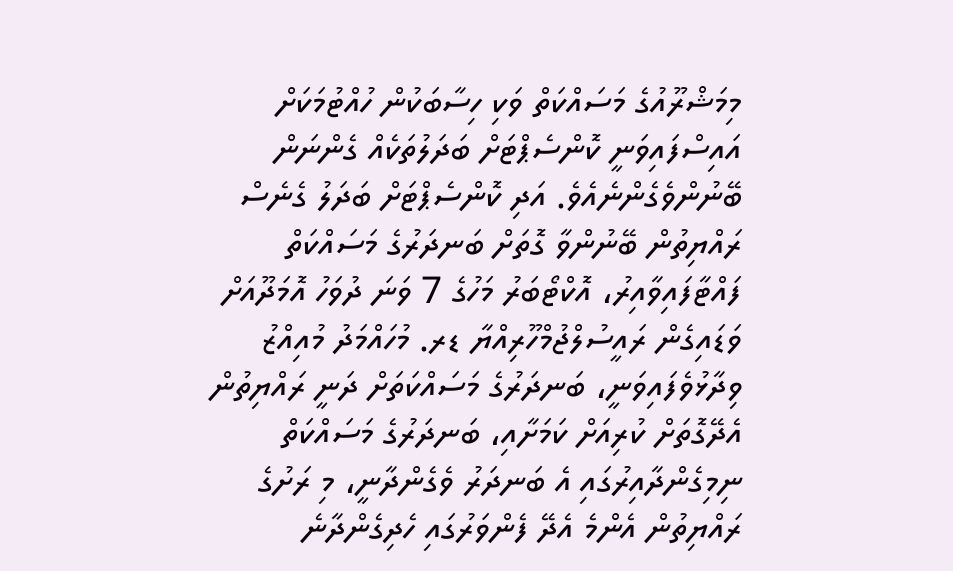މިމަޝްރޫއުގެ މަސައްކަތް ވަކި ހިސާބަކުން ހުއްޓުމަކަށް އައިސްފައިވަނީ ކޮންސެޕްޓަށް ބަދަލުތަކެއް ގެންނަން ބޭނުންވެގެންނެއެވެ. އަދި ކޮންސެޕްޓަށް ބަދަލު ގެނެސް ރައްޔިތުން ބޭނުންވާ ގޮތަށް ބަނދަރުގެ މަސައްކަތް ފައްޓާފައިވާއިރު، އޮކްޓޯބަރު މަހުގެ 7 ވަނަ ދުވަހު އޮމަދޫއަށް ވަޑައިގެން ރައީސުލްޖުމްހޫރިއްޔާ ޑރ. މުހައްމަދު މުއިއްޒު ވިދާޅުވެފައިވަނީ، ބަނދަރުގެ މަސައްކަތަށް ދަނީ ރައްޔިތުން އެދޭގޮތަށް ކުރިއަށް ކަމަށާއި، ބަނދަރުގެ މަސައްކަތް ނިމިގެންދާއިރުގައި އެ ބަނދަރު ވެގެންދާނީ، މި ރަށުގެ ރައްޔިތުން އެންމެ އެދޭ ފެންވަރުގައި ހެދިގެންދާނެ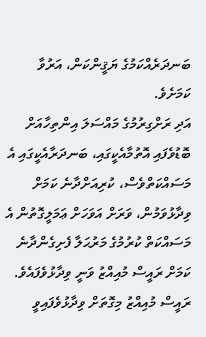ބަނދަރެއްކަމުގެ ޔަޤީންކަން، އަރުވާ ކަމަށެވެ.
އަދި ރަށްގިރުމުގެ މައްސަލަ އިންތިހާއަށް ބޮޑުވެފައި އޮތުމާއެކީގައި، ބަނދަރާއެކީގައި އެ މަސައްކަތްވެސް، ކުރިއަށްދާނެ ކަމަށް ވިދާޅުވަމުން، ވަރަށް އަވަހަށް ޢަމަލީގޮތުން އެ މަސައްކަތް ކުރުމުގެ މަރުޙަލާ ފެށިގެންދާނެ ކަމަށް ރައީސް މުއިއްޒު ވަނީ ވިދާޅުވެފައެވެ.
ރައީސް މުއިއްޒު މިގޮތަށް ވިދާޅުވެފައިވީ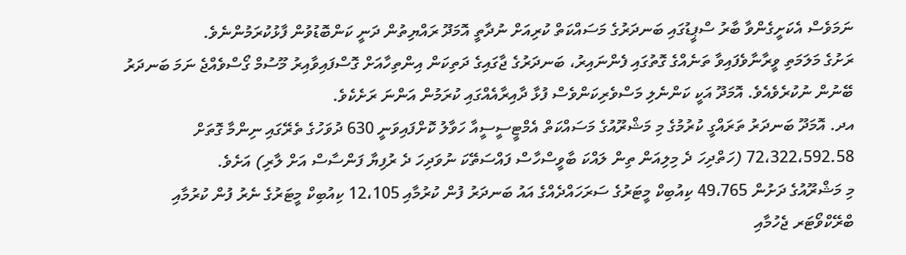ނަމަވެސް އެކަށީގެންވާ ބާރު ސްޕީޑުގައި ބަނދަރުގެ މަސައްކަތް ކުރިއަށް ނުދާތީ އޮމަދޫ ރައްޔިތުން ދަނީ ކަންބޮޑުވުން ފާޅުކުރަމުންނެވެ.
ރަށުގެ މަލަމަތި ވީރާނާވެފައިވާ ތަނެއްގެ ގޮތުގައި ފެންނައިރު، ބަނދަރުގެ ޖާގައިގެ ދަތިކަން އިންތިހާއަށް ގޮސްފައިވާއިރު މޫސުމް ގޯސްވެއްޖެ ނަމަ ބަނދަރު ބޭނުން ނުކުރެވެއެވެ. އޮމަދޫ އަކީ ކަންނެލި މަސްވެރިކަންވެސް ފުޅާ ދާއިރާއެއްގައި ކުރަމުން އަންނަ ރަށެކެވެ.
އދ. އޮމަދޫ ބަނދަރު ތަރައްގީ ކުރުމުގެ މި މަޝްރޫއުގެ މަސައްކަތް އެމްޓީސީސީއާ ހަވާލު ކޮށްފައިވަނީ 630 ދުވަހުގެ ތެރޭގައި ނިންމާ ގޮތަށް 72،322،592.58 (ހަތްދިހަ ދެ މިލިއަން ތިން ލައްކަ ބާވީސްހާސް ފައްސަތޭކަ ނުވަދިހަ ދެ ރުފިޔާ ފަންސާސް އަށް ލާރި) އަށެވެ.
މި މަޝްރޫއުގެ ދަށުން 49،765 ކިއުބިކް މީޓަރުގެ ސަރަހައްދެއްގެ އައު ބަނދަރު ފުން ކުރުމާއި 12،105 ކިއުބިކް މީޓަރުގެ ނެރު ފުން ކުރުމާއި ބްރޭކްވޯޓަރ ޖެހުމާއި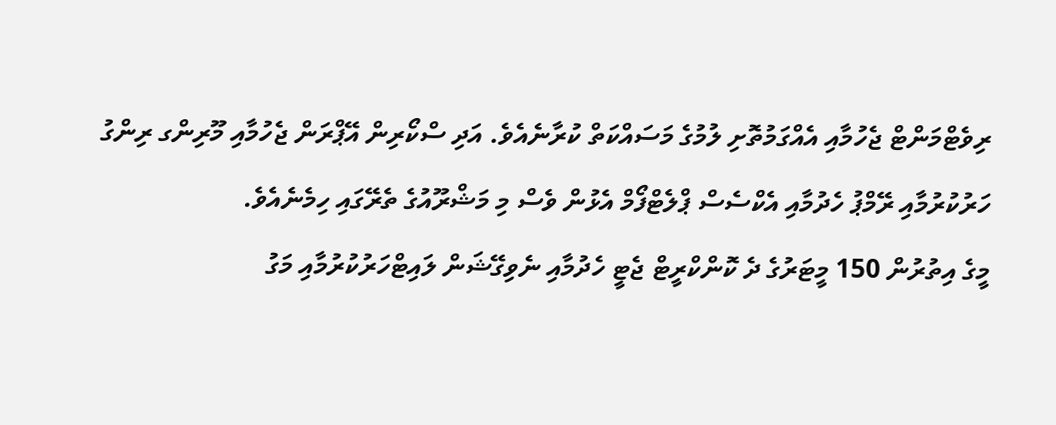ރިވެޓްމަންޓް ޖެހުމާއި އެއްގަމުތޮށި ލުމުގެ މަސައްކަތް ކުރާނެއެވެ. އަދި ސްކޯރިން އޭޕްރަން ޖެހުމާއި މޫރިންގ ރިންގު ހަރުކުރުމާއި ރޭމްޕު ހެދުމާއި އެކްސެސް ޕްލެޓްފޯމް އެޅުން ވެސް މި މަޝްރޫއުގެ ތެރޭގައި ހިމެނެއެވެ.
މީގެ އިތުރުން 150 މީޓަރުގެ ދެ ކޮންކްރީޓް ޖެޓީ ހެދުމާއި ނެވިގޭޝަން ލައިޓްހަރުކުރުމާއި މަގު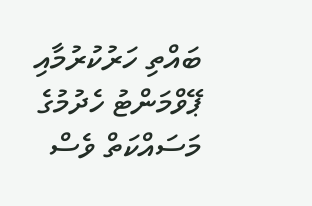ބައްތި ހަރުކުރުމާއި ޕޭވްމަންޓު ހެދުމުގެ މަސައްކަތް ވެސް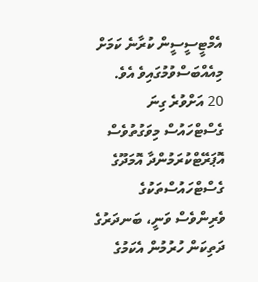އެމްޓީސީސީން ކުރާނެ ކަމަށް މިއެއްބަސްވުމުގައިވެ އެވެ.
20 އަށްވުރެ ގިނަ ގެސްޓްހައުސް މިވަގުތުވެސް އޮޕަރޭޓްކުރަމުންދާ އޮމަދޫގެ ގެސްޓްހައުސްތަކުގެ ވެރިންވެސް ވަނީ، ބަނދަރުގެ ދަތިކަން ހުރުމުން އެކަމުގެ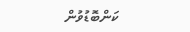ކަންބޮޑުވުން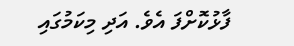ފާޅުކޮށްފަ އެވެ. އަދި މިކަމުގައި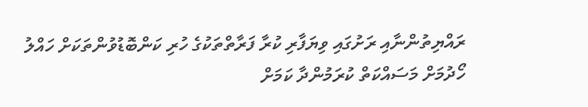ރައްޔިތުންނާއި ރަށުގައި ވިޔަފާރި ކުރާ ފަރާތްތަކުގެ ހުރި ކަންބޮޑުވުންތަކަށް ހައްލު ހޯދުމަށް މަސައްކަތް ކުރަމުންދާ ކަމަށް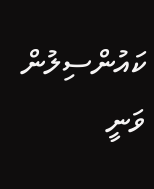ކައުންސިލުން ވަނީ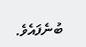ބުނެފައެވެ.